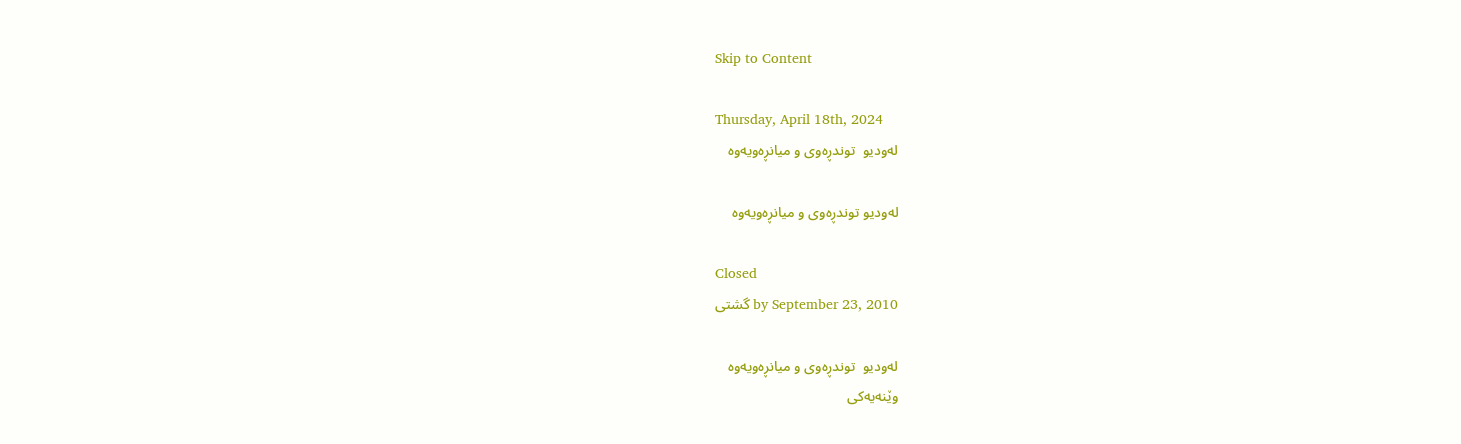Skip to Content

Thursday, April 18th, 2024
له‌ودیو  توندڕه‌وی و میانڕه‌ویه‌وه‌

له‌ودیو توندڕه‌وی و میانڕه‌ویه‌وه‌

Closed
by September 23, 2010 گشتی

له‌ودیو  توندڕه‌وی و میانڕه‌ویه‌وه‌
وێنه‌یه‌كی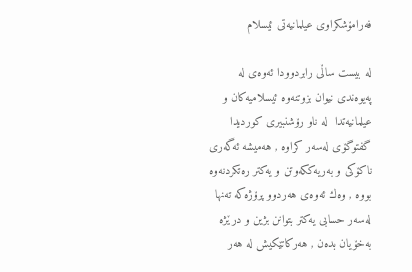فه‌رامۆشكراوی عیلمانیه‌تی ئیسلام

له‌ بیست ساڵی رابردوودا ئه‌وه‌ی له‌ په‌یوه‌ندی نیوان بزوتنه‌وه‌ ئیسلامیه‌كان و عیلمانیه‌تدا  له‌ ناو رۆشنبیری كوردیدا گفتوگۆی له‌سه‌ر كراوه‌ , هه‌میشه‌ ئه‌گه‌ری ناكۆكی و به‌ریه‌ككه‌وتن و یه‌كتر ره‌تكردنه‌وه‌ بووه‌ , وه‌ك ئه‌وه‌ی هه‌ردوو پرۆژه‌كه‌ ته‌نها له‌سه‌ر حسابی یه‌كتر بتوانن بژین و درێژه‌ به‌خۆیان بده‌ن , هه‌ركاتێكیش له‌ هه‌ر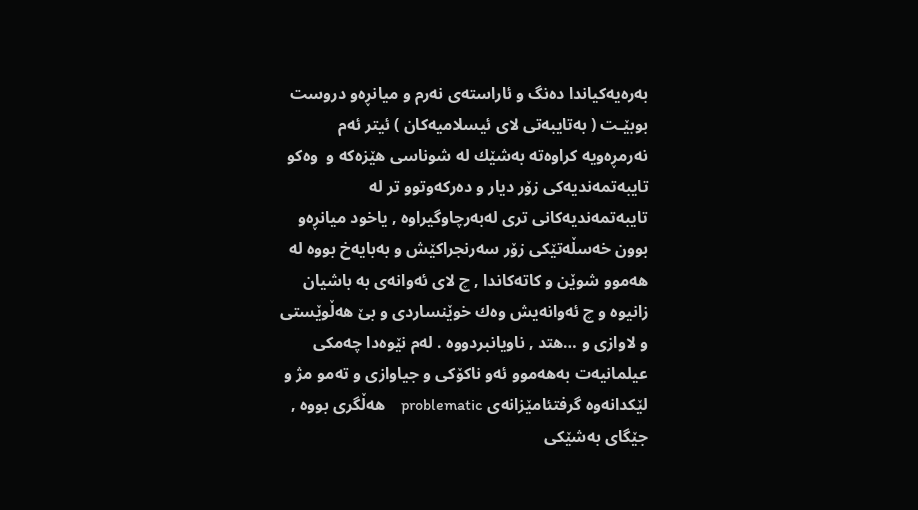به‌ره‌یه‌كیاندا ده‌نگ و ئاراسته‌ی نه‌رم و میانڕه‌و دروست بوبێـت ( به‌تایبه‌تی لای ئیسلامیه‌كان ) ئیتر ئه‌م نه‌رمڕه‌ویه‌ كراوه‌ته‌ به‌شێك له‌ شوناسی هێزه‌كه‌ و  وه‌كو تایبه‌تمه‌ندیه‌كی زۆر دیار و ده‌ركه‌وتوو تر له‌ تایبه‌تمه‌ندیه‌كانی تری له‌به‌رچاوگیراوه‌ , یاخود میانڕه‌و بوون خه‌سڵه‌تێكی زۆر سه‌رنجراكێش و به‌بایه‌خ بووه‌ له‌ هه‌موو شوێن و كاته‌كاندا , چ لای ئه‌وانه‌ی به‌ باشیان زانیوه‌ و چ ئه‌وانه‌یش وه‌ك خوێنساردی و بێ هه‌ڵوێستی و لاوازی و …هتد , ناویانبردووه‌ . له‌م نێوه‌دا چه‌مكی عیلمانیه‌ت به‌هه‌موو ئه‌و ناكۆكی و جیاوازی و ته‌مو مژ و لێكدانه‌وه‌ گرفتئامێزانه‌ی problematic    هه‌ڵگری بووه‌ , جێگای به‌شێكی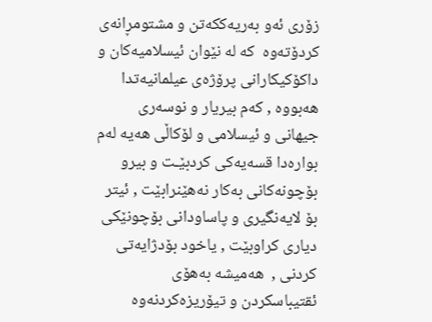زۆری ئه‌و به‌ریه‌ككه‌تن و مشتومڕانه‌ی كردۆته‌وه‌  كه‌ له‌ نێوان ئیسلامیه‌كان و داكۆكیكارانی پرۆژه‌ی عیلمانیه‌تدا هه‌بووه‌ , كه‌م بیریار و نوسه‌ری جیهانی و ئیسلامی و لۆكاڵی هه‌یه‌ له‌م بواره‌دا قسه‌یه‌كی كردبێـت و بیرو بۆچونه‌كانی به‌كار نه‌هێنرابێت , ئیتر بۆ لایه‌نگیری و پاساودانی بۆچونێكی دیاری كراوبێت , یاخود بۆدژایه‌تی كردنی ,  هه‌میشه‌ به‌هۆی ئقتیباسكردن و تیۆریزه‌كردنه‌وه‌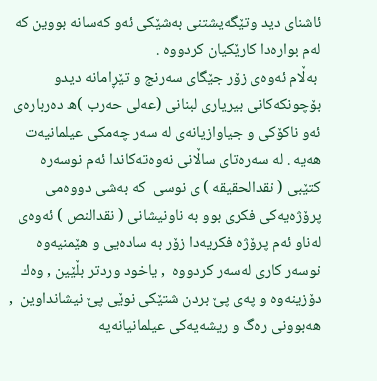ئاشنای دید وتێگه‌یشتنی به‌شێكی ئه‌و كه‌سانه‌ بووین كه‌ له‌م بواره‌دا كارێكیان كردووه‌ .
 به‌ڵام ئه‌وه‌ی زۆر جێگای سه‌رنج و تێڕامانه‌ دیدو بۆچونكه‌كانی بیریاری لبنانی (عه‌لی حه‌رب )ه‌ ده‌رباره‌ی ئه‌و ناكۆكی و جیاوازیانه‌ی له‌ سه‌ر چه‌مكی عیلمانیه‌ت هه‌یه‌ . له‌ سه‌ره‌تای ساڵانی نه‌وه‌ته‌كاندا ئه‌م نوسه‌ره‌ كتێبی ( نقدالحقیقه‌ ) ی نوسی  كه‌ به‌شی دووه‌می پرۆژه‌یه‌كی فكری بوو به‌ ناونیشانی ( نقدالنص ) ئه‌وه‌ی له‌ناو ئه‌م پرۆژه‌ فكریه‌دا زۆر به‌ ساده‌یی و هێمنیه‌وه‌ نوسه‌ر كاری له‌سه‌ر كردووه‌  , یاخود وردتر بڵێین , وه‌ك دۆزینه‌وه‌ و په‌ی پێ بردن شتێكی نوێی پێ نیشانداوین  , هه‌بوونی ره‌گ و ریشه‌یه‌كی عیلمانیانه‌یه‌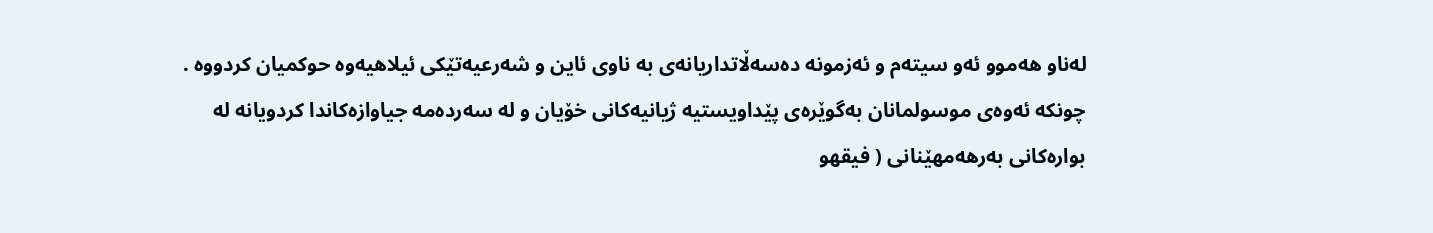له‌ناو هه‌موو ئه‌و سیته‌م و ئه‌زمونه‌ ده‌سه‌ڵاتداریانه‌ی به‌ ناوی ئاین و شه‌رعیه‌تێكی ئیلاهیه‌وه‌ حوكمیان كردووه‌ . چونكه‌ ئه‌وه‌ی موسولمانان به‌گوێره‌ی پێداویستیه‌ ژیانیه‌كانی خۆیان و له‌ سه‌رده‌مه‌ جیاوازه‌كاندا كردویانه‌ له‌ بواره‌كانی به‌رهه‌مهێنانی ( فیقهو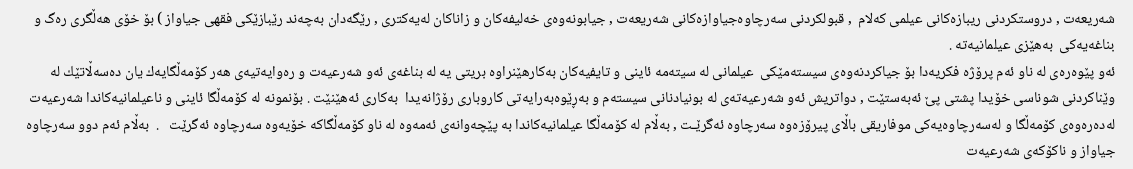شه‌ریعه‌ت , دروستكردنی ریبازه‌كانی عیلمی كه‌لام  , قبولكردنی سه‌رچاوه‌جیاوازه‌كانی شه‌ریعه‌ت , جیابونه‌وه‌ی خه‌لیفه‌كان و زاناكان له‌یه‌كتری , رێگه‌دان به‌چه‌ند رێبازێكی فقهی جیاواز ) بۆ خۆی هه‌ڵگری ره‌گ و بناغه‌یه‌كی  به‌هێزی عیلمانیه‌ته‌ .
ئه‌و پێوه‌ره‌ی له‌ ناو ئه‌م پرۆژه‌ فكریه‌دا بۆ جیاكردنه‌وه‌ی سیسته‌مێكی  عیلمانی له‌ سیته‌مه‌ ئاینی و تایفیه‌كان به‌كارهێنراوه‌ بریتی یه‌ له‌ بناغه‌ی ئه‌و شه‌رعیه‌ت و ره‌وایه‌تیه‌ی هه‌ر كۆمه‌ڵگایه‌ك یان ده‌سه‌ڵاتێك له‌ وێناكردنی شوناسی خۆیدا پشتی پێ ئه‌به‌ستێت , دواتریش ئه‌و شه‌رعیه‌ته‌ی له‌ بونیادنانی سیسته‌م و به‌ڕێوه‌به‌رایه‌تی كاروباری رۆژانه‌یدا  به‌كاری ئه‌هێنێت . بۆنمونه‌ له‌ كۆمه‌ڵگا ئاینی و ناعیلمانیه‌كاندا شه‌رعیه‌ت له‌ده‌ره‌وه‌ی كۆمه‌ڵگا و له‌سه‌رچاوه‌یه‌كی موفاریقی باڵای پیرۆزه‌وه‌ سه‌رچاوه‌ ئه‌گرێـت , به‌ڵام له‌ كۆمه‌ڵگا عیلمانیه‌كاندا به‌ پێچه‌وانه‌ی ئه‌مه‌وه‌ له‌ ناو كۆمه‌ڵگاكه‌ خۆیه‌وه‌ سه‌رچاوه‌ ئه‌گرێت   .  به‌ڵام ئه‌م دوو سه‌رچاوه‌ جیاواز و ناكۆكه‌ی شه‌رعیه‌ت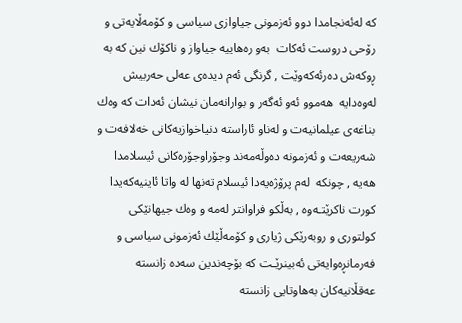كه‌ له‌ئه‌نجامدا دوو ئه‌زمونی جیاوازی سیاسی و كۆمه‌ڵایه‌تی و رۆحی دروست ئه‌كات  به‌و ره‌هاییه‌ جیاواز و ناكۆك نین كه‌ به‌ ڕوكه‌ش ده‌رئه‌كه‌وێت , گرنگی ئه‌م دیده‌ی عه‌لی حه‌ربیش له‌وه‌دایه‌  هه‌موو ئه‌و ئه‌گه‌ر و بوارانه‌مان نیشان ئه‌دات كه‌ وه‌ك بناغه‌ی عیلمانیه‌ت و له‌ناو ئاراسته‌ دنیاخوازیه‌كانی خه‌لافه‌ت و شه‌ریعه‌ت و ئه‌زمونه‌ ده‌وڵه‌مه‌ند وجۆراوجۆره‌كانی ئیسلامدا هه‌یه‌ , چونكه‌  له‌م پرۆژه‌یه‌دا ئیسلام ته‌نها له‌ واتا ئاینیه‌كه‌یدا كورت ناكرێتـه‌وه‌ , به‌ڵكو فراوانتر له‌مه‌ و وه‌ك جیهانێكی كولتوری و روبه‌رێكی ژیاری و كۆمه‌ڵێك ئه‌زمونی سیاسی و فه‌رمانڕه‌وایه‌تی ئه‌بینرێـت كه‌ بۆچه‌ندین سه‌ده‌ زانسته‌ عه‌قڵانیه‌كان به‌هاوتایی زانسته‌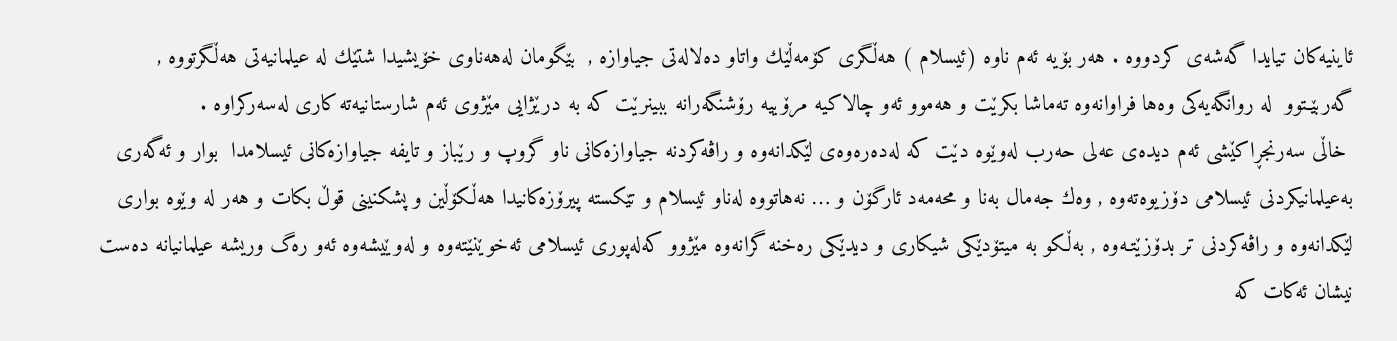ئاینیه‌كان تیایدا گه‌شه‌ی كردووه‌ . هه‌ر بۆیه‌ ئه‌م ناوه‌ (ئیسلام ) هه‌ڵگری كۆمه‌ڵێك واتاو ده‌لاله‌تی جیاوازه‌ ,  بێگومان له‌هه‌ناوی خۆیشیدا شتێك له‌ عیلمانیه‌تی هه‌ڵگرتووه‌ , گه‌ربێـتوو  له‌ روانگه‌یه‌كی وه‌ها فراوانه‌وه‌ ته‌ماشا بكرێت و هه‌موو ئه‌و چالاكیه‌ مرۆییه‌ رۆشنگه‌رانه‌ ببینرێت كه‌ به‌ درێژایی مێژوی ئه‌م شارستانیه‌ته‌ كاری له‌سه‌ركراوه‌ .
 خاڵی سه‌رنجڕاكێشی ئه‌م دیده‌ی عه‌لی حه‌رب له‌وێوه‌ دێت كه‌ له‌ده‌ره‌وه‌ی لێكدانه‌وه‌ و راڤه‌كردنه‌ جیاوازه‌كانی ناو گروپ و رێباز و تایفه‌ جیاوازه‌كانی ئیسلامدا  بوار و ئه‌گه‌ری به‌عیلمانیكردنی ئیسلامی دۆزیوه‌ته‌وه‌ , وه‌ك جه‌مال به‌نا و محه‌مه‌د ئارگۆن و … نه‌هاتووه‌ له‌ناو ئیسلام و تێكسته‌ پیرۆزه‌كانیدا هه‌ڵكۆڵین و پشكنینی قوڵ بكات و هه‌ر له‌ وێوه‌ بواری لێكدانه‌وه‌ و راڤه‌كردنی تر بدۆزێتـه‌وه‌ , به‌ڵكو به‌ میتۆدێكی شیكاری و دیدێكی ره‌خنه‌ گرانه‌وه‌ مێژوو كه‌له‌پوری ئیسلامی ئه‌خوێنێته‌وه‌ و له‌وێیشه‌وه‌ ئه‌و ره‌گ وریشه‌ عیلمانیانه‌ ده‌ست نیشان ئه‌كات كه‌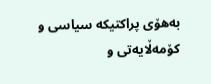به‌هۆی پراكتیكه‌ سیاسی و كۆمه‌ڵایه‌تی و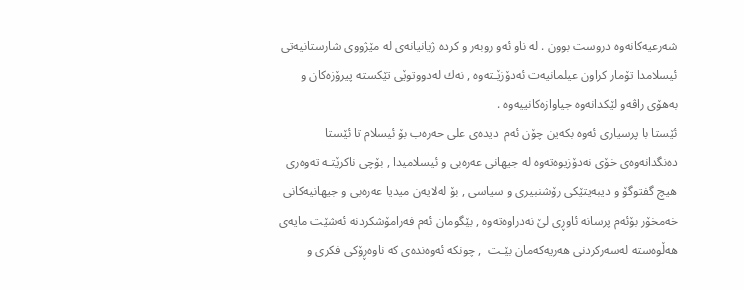شه‌رعیه‌كانه‌وه‌ دروست بوون . له‌ ناو ئه‌و روبه‌ر و كرده‌ ژیانیانه‌ی له‌ مێژووی شارستانیه‌تی ئیسلامدا تۆمار كراون عیلمانیه‌ت ئه‌دۆزێـته‌وه‌ , نه‌ك له‌دووتوێی تێكسته‌ پیرۆزه‌كان و  به‌هۆی راڤه‌و لێكدانه‌وه‌ جیاوازه‌كانییه‌وه‌ .
ئێستا با پرسیاری ئه‌وه‌ بكه‌ین چۆن ئه‌م  دیده‌ی علی حه‌ره‌ب بۆ ئیسلام تا ئێستا ده‌نگدانه‌وه‌ی خۆی نه‌دۆزیوه‌ته‌وه‌ له‌ جیهانی عه‌ره‌بی و ئیسلامیدا , بۆچی ناكرێتـه‌ ته‌وه‌ری هیچ گفتوگۆ و دیبه‌یتێكی رۆشنبیری و سیاسی , بۆ له‌لایه‌ن میدیا عه‌ره‌بی و جیهانیه‌كانی خه‌مخۆر بۆئه‌م پرسانه‌ ئاوڕی لێ نه‌دراوه‌ته‌وه‌ , بێگومان ئه‌م فه‌رامۆشكردنه‌ ئه‌شێت مایه‌ی هه‌ڵوه‌سته‌ له‌سه‌ركردنی هه‌ریه‌كه‌مان بێـت  , چونكه‌ ئه‌وه‌نده‌ی كه‌ ناوه‌ڕۆكی فكری و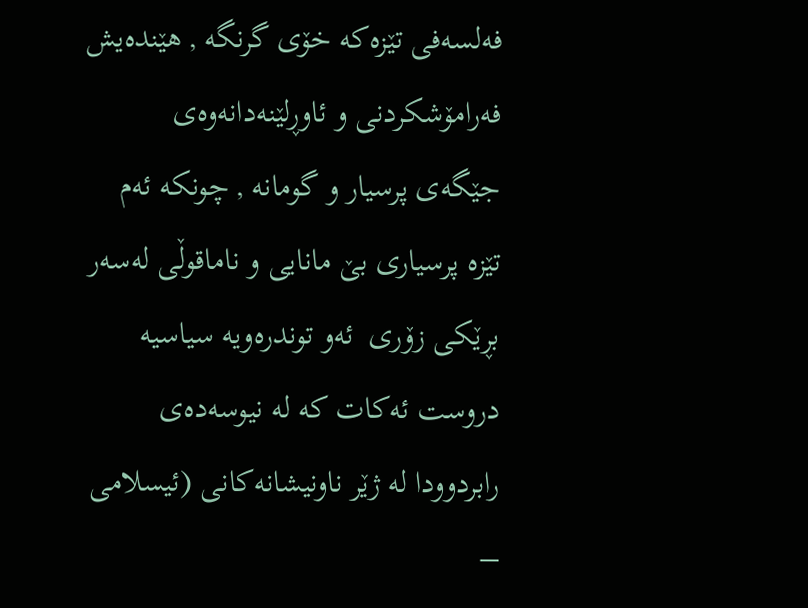فه‌لسه‌فی تێزه‌كه‌ خۆی گرنگه‌ , هێنده‌یش فه‌رامۆشكردنی و ئاوڕلێنه‌دانه‌وه‌ی جێگه‌ی پرسیار و گومانه‌ , چونكه‌ ئه‌م تێزه‌ پرسیاری بێ مانایی و ناماقوڵی له‌سه‌ر بڕێكی زۆری  ئه‌و توندره‌ویه‌ سیاسیه‌ دروست ئه‌كات كه‌ له‌ نیوسه‌ده‌ی رابردوودا له‌ ژێر ناونیشانه‌كانی (ئیسلامی –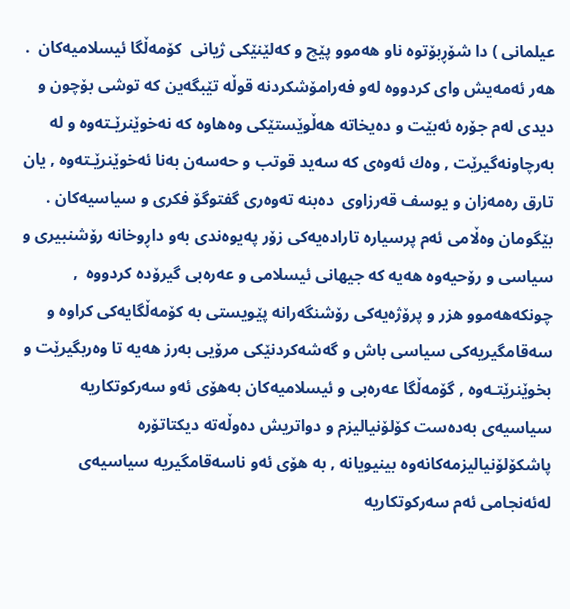عیلمانی ) دا شۆڕبۆتوه‌ ناو هه‌موو پێچ و كه‌لێنێكی ژیانی  كۆمه‌ڵگا ئیسلامیه‌كان  . هه‌ر ئه‌مه‌یش وای كردووه‌ له‌و فه‌رامۆشكردنه‌ قوڵه‌ تێبگه‌ین كه‌ توشی بۆچون و دیدی له‌م جۆره‌ ئه‌بێت و ده‌یخاته‌ هه‌ڵوێستێكی وه‌هاوه‌ كه‌ نه‌خوێنرێـته‌وه‌ و له‌ به‌رچاونه‌گیرێت , وه‌ك ئه‌وه‌ی كه‌ سه‌ید قوتب و حه‌سه‌ن به‌نا ئه‌خوێنرێـته‌وه‌ , یان تارق ره‌مه‌زان و یوسف قه‌رزاوی  ده‌بنه‌ ته‌وه‌ری گفتوگۆ فكری و سیاسیه‌كان .  بێگومان وه‌ڵامی ئه‌م پرسیاره‌ تاراده‌یه‌كی زۆر په‌یوه‌ندی به‌و داڕوخانه‌ رۆشنبیری و سیاسی و رۆحیه‌وه‌ هه‌یه‌ كه‌ جیهانی ئیسلامی و عه‌ره‌بی گیرۆده‌ كردووه‌  , چونكه‌هه‌موو هزر و پرۆژه‌یه‌كی رۆشنگه‌رانه‌ پێویستی به‌ كۆمه‌ڵگایه‌كی كراوه‌ و سه‌قامگیریه‌كی سیاسی باش و گه‌شه‌كردنێكی مرۆیی به‌رز هه‌یه‌ تا وه‌ربگیرێت و بخوێنرێتـه‌وه‌ , گۆمه‌ڵگا عه‌ره‌بی و ئیسلامیه‌كان به‌هۆی ئه‌و سه‌ركوتكاریه‌ سیاسیه‌ی به‌ده‌ست كۆلۆنیالیزم و دواتریش ده‌وڵه‌ته‌ دیكتاتۆره‌ پاشكۆلۆنیالیزمه‌كانه‌وه‌ بینیویانه‌ , به‌ هۆی ئه‌و ناسه‌قامگیریه‌ سیاسیه‌ی له‌ئه‌نجامی ئه‌م سه‌ركوتكاریه‌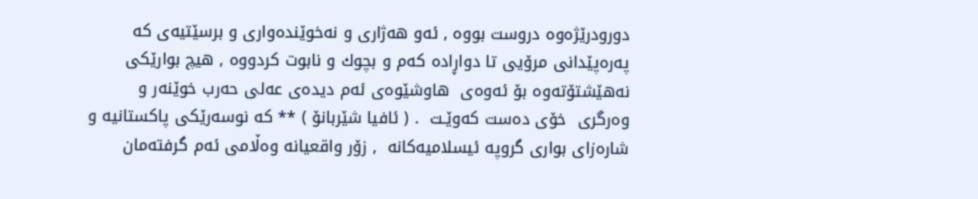دورودرێژه‌وه‌ دروست بووه‌ , ئه‌و هه‌ژاری و نه‌خوێنده‌واری و برسێتیه‌ی كه‌ په‌ره‌پێدانی مرۆیی تا دواڕاده‌ كه‌م و بچوك و نابوت كردووه‌ , هیچ بوارێكی نه‌هێشتۆته‌وه‌ بۆ ئه‌وه‌ی  هاوشێوه‌ی ئه‌م دیده‌ی عه‌لی حه‌رب خوێنه‌ر و وه‌رگری  خۆی ده‌ست كه‌وێـت  . ( ئافیا شێربانۆ ) ** كه‌ نوسه‌رێكی پاكستانیه‌ و شاره‌زای بواری گروپه‌ ئیسلامیه‌كانه‌  , زۆر واقعیانه‌ وه‌ڵامی ئه‌م گرفته‌مان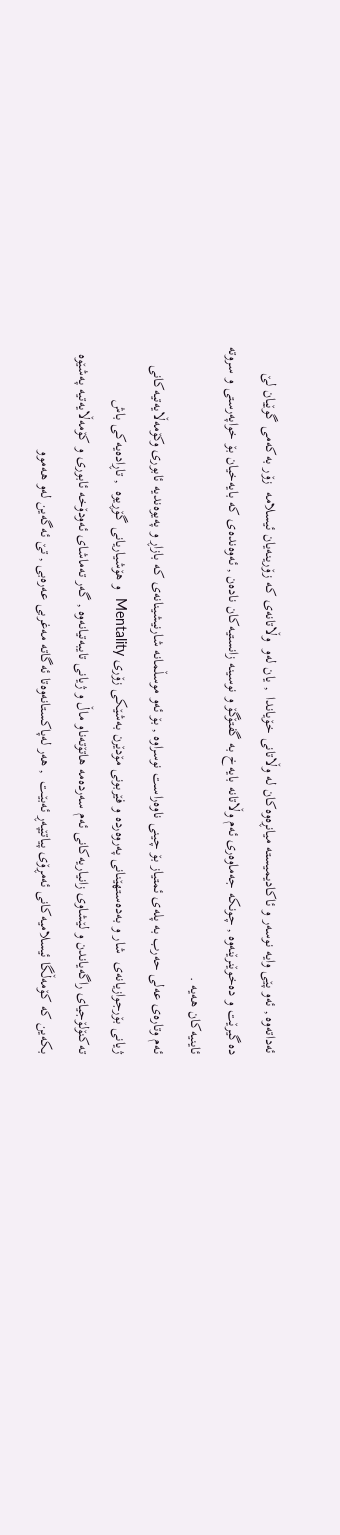ئه‌داته‌وه‌ , ئه‌و پێی وایه‌ نوسه‌ر و ئاكادیمیسته‌ میانڕه‌وه‌كان له‌ وڵاتانی خۆیاندا  , یان له‌و  وڵاتانه‌ی كه‌ زۆرینه‌یان ئیسلامه‌  زۆر به‌كه‌می گوێیان لێ ده‌گیرێت و ده‌خوێنرێنه‌وه‌ , چونكه‌ جه‌ماوه‌ری ئه‌م وڵاتانه‌ بایه‌خ به‌ گفتۆگۆ و نوسینه‌ زانستیه‌كان ناده‌ن , ئه‌وه‌نده‌ی كه‌ بایه‌خیان بۆ خواپه‌رستی و سروته‌ ئاینیه‌كان هه‌یه‌ .
ئه‌م وتاره‌ی عه‌لی حه‌رب به‌ پله‌ی ئمتیاز بۆ چینی ناوه‌راست نوسراوه‌ , بۆ ئه‌و موسڵمانه‌ شارنیشینانه‌ی كه‌ بازاڕ و په‌یوه‌ندیه‌ ئابوری وكۆمه‌ڵایه‌تیه‌كانی ژیانی بۆرجوازیانه‌ی  شار و به‌ده‌ستهێنانی په‌روه‌رده‌ و فێربونی مۆدێرن به‌شێكی زۆری Mentality  و هۆشیاریانی گۆڕیوه‌  , تاڕاده‌یه‌كی باش ته‌كنۆلۆجیای راگه‌یاندن و لێشاوی زانیاریه‌كانی ئه‌م سه‌رده‌مه‌ هاتۆته‌ناو ماڵ و ژیانی تایبه‌تیانه‌وه‌ , گه‌ر ته‌ماشای ئه‌ودۆخه‌ ئابوری و كۆمه‌ڵایه‌تیه‌ په‌شێوه‌ بكه‌ین كه‌ كۆمه‌ڵگا ئیسلامیه‌كانی ئه‌مڕۆی پیاتێپه‌ڕ ئه‌بێـت  , هه‌ر له‌پاكستانه‌وه‌تا ئه‌گاته‌ مه‌غربی عه‌ره‌بی , تێ ئه‌گه‌ین له‌و هه‌موو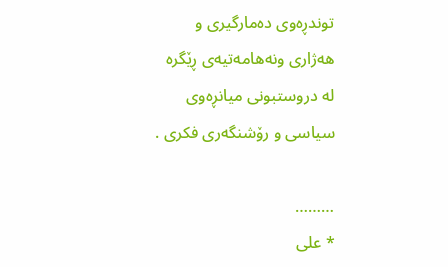توندڕه‌وی ده‌مارگیری و هه‌ژاری ونه‌هامه‌تیه‌ی ڕێگره‌ له‌ دروستبونی میانڕه‌وی سیاسی و رۆشنگه‌ری فكری .

………
* علی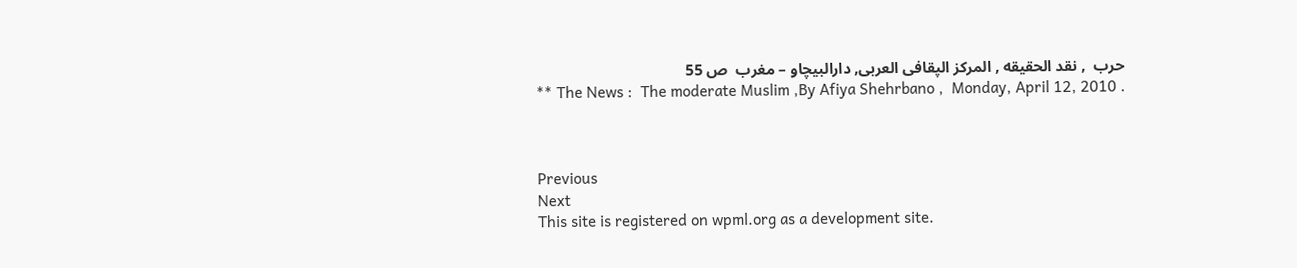حرب  , نقد الحقیقه‌ , المركز الپقافی العربی, دارالبیچا‌و – مغرب  ص 55
** The News :  The moderate Muslim ,By Afiya Shehrbano ,  Monday, April 12, 2010 .



Previous
Next
This site is registered on wpml.org as a development site.